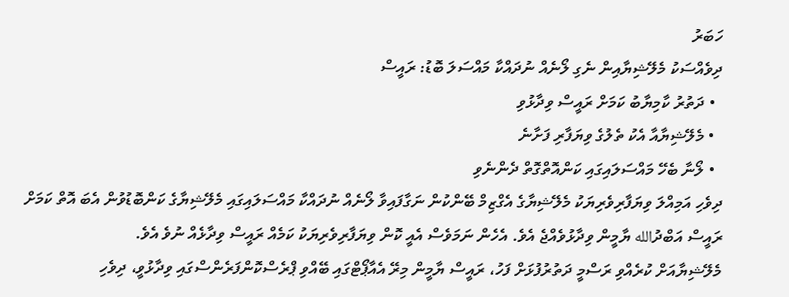ހަބަރު
ދިވެއްސަކު މެލޭޝިޔާއިން ނެގި ލޯނެއް ނުދައްކާ މައްސަލަ ބޮޑު: ރައީސް
  • ދަތުރު ކާމިޔާބު ކަމަށް ރައީސް ވިދާޅުވި
  • މެލޭޝިޔާއާ އެކު ތެލުގެ ވިޔަފާރި ފަށާނެ
  • ލޯނާ ބެހޭ މައްސަލައިގައި ކަންއޮތްގޮތް ދެންނެވި
ދިވެހި އަމިއްލަ ވިޔަފާރިވެރިޔަކު މެލޭޝިޔާގެ އެގްޒިމް ބޭންކުން ނަގާފައިވާ ލޯނެއް ނުދައްކާ މައްސަލައިގައި މެލޭޝިޔާގެ ކަންބޮޑުވުން އެބަ އޮތް ކަމަށް ރައީސް އަބްދުالله ޔާމީން ވިދާޅުވެއްޖެ އެވެ. އެހެން ނަމަވެސް އެއީ ކޮން ވިޔަފާރިވެރިޔަކު ކަމެއް ރައީސް ވިދާޅެއް ނުވެ އެވެ.
މެލޭޝިޔާއަށް ކުރެއްވި ރަސްމީ ދަތުރުފުޅަށް ފަހު، ރައީސް ޔާމީން މިރޭ އެއާޕޯޓްގައި ބޭއްވި ޕްރެސްކޮންފަރެންސްގައި ވިދާޅުވީ، ދިވެހި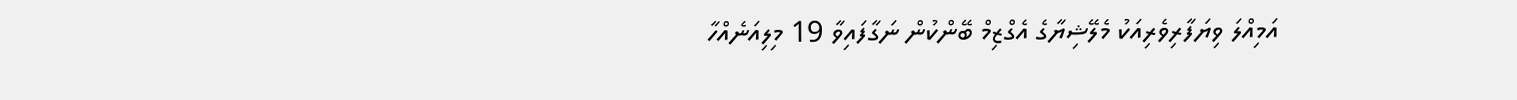އަމިއްލަ ވިޔަފާރިވެރިއަކު މެލޭޝިޔާގެ އެގްޒިމް ބޭންކުން ނަގާފައިވާ 19 މިލިއަނެއްހާ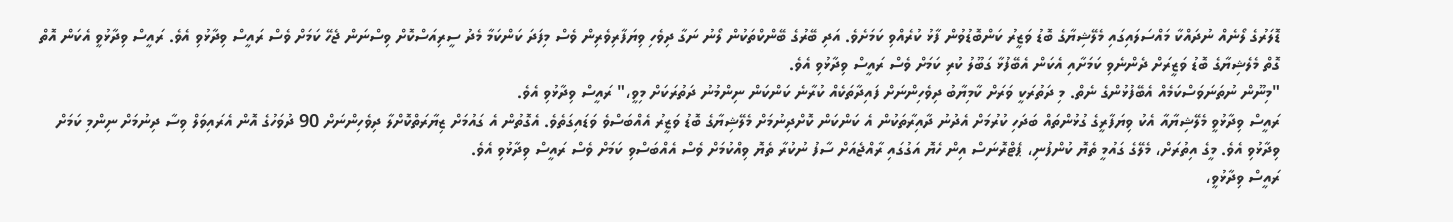ޑޮލަރުގެ ލޯނެއް ނުދައްކާ މައްސަލައިގައި މެލޭޝިޔާގެ ބޮޑު ވަޒީރު ކަންބޮޑުވުން ފާޅު ކުރެއްވި ކަމަށެވެ. އަދި ބޭރުގެ ބޭންކްތަކުން ލޯނު ނަގާ ދިވެހި ވިޔަފާރިވެރިން ވެސް މިފަދަ ކަންކަމާ މެދު ސީރިއަސްކޮށް ވިސްނަން ޖެހޭ ކަމަށް ވެސް ރައީސް ވިދާޅުވި އެވެ. ރައީސް ވިދާޅުވީ އެކަން އޮތް ގޮތް މެލެޝިޔާގެ ބޮޑު ވަޒީރަށް ދެންނެވި ކަމަށާއި އެކަން އެބޭފުޅާ ގަބޫލު ކުރި ކަމަށް ވެސް ރައީސް ވިދާޅުވި އެވެ.
"މިނޫން ނުތަނަވަސްކަމެއް އެބޭފުޅުންގެ ނެތް. މި ދަތުރަކީ ވަރަށް ކާމިޔާބު ދިވެހިންނަށް ފައިދާތަކެއް ކުރާނެ ކަންކަން ނިންމުނު ދަތުރަކަށް މިވީ،" ރައީސް ވިދާޅުވި އެވެ.
ރައީސް ވިދާޅުވީ މެލޭޝިޔާއާ އެކު ވިޔަފާރީގެ ގުޅުންތައް ބަދަހި ކުރުމަށް އެދުނު ދާއިރާތަކުން އެ ކަންކަން ކޮށްދިނުމަށް މެލޭޝިޔާގެ ބޮޑު ވަޒީރު އެއްބަސްވެ ވަޑައިގަތެވެ. އެގޮތުން އެ ގައުމަށް ޒިޔާރަތްކޮށްލާ ދިވެހިންނަށް 90 ދުވަހުގެ އޮން އެރައިވަލް ވިސާ ދިނުމަށް ނިންމި ކަމަށް ވިދާޅުވި އެވެ. މީގެ އިތުރަށް، މެލޭގެ ގައުމީ ތެޔޮ ކުންފުނި، ޕެޓްރޮނަސް އިން ހެޔޮ އަގުގައި ރާއްޖެއަށް ސާފު ނުކުރާ ތެޔޮ ވިއްކުމަށް ވެސް އެއްބަސްވި ކަމަށް ވެސް ރައީސް ވިދާޅުވި އެވެ.
ރައީސް ވިދާޅުވީ،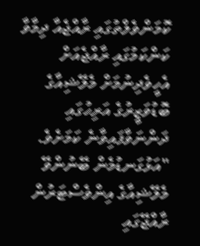ކޮމަންވެލްތުގައި ރާއްޖެއާ ދިމާވާ ކަންކަމުގައި ރާއްޖެއަށް އެހީވެދިނުމަށް މެލޭޝިއާގެ ބޮޑުވަޒީރުގެ އަރިހުގައި ދަންނަވާފައިވާނެ ކަމަށެވެ.
"އަޅުގަނޑުމެން ބޭނުންވޭ މެލޭޝިއާގެ އިންވެސްޓަރުން ރާއްޖޭގައި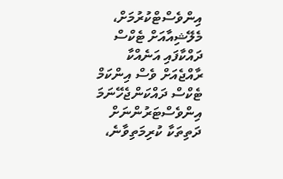އިންވެސްޓްކުރުމަށް، މެލޭޝިއާއަށް ޓެކްސް ދައްކާފައި އަނެއްކާ ރާއްޖެއަށް ވެސް އިންކަމް ޓެކްސް ދައްކަންޖެހޭނަމަ އިންވެސްޓަރުންނަށް ދަތިތަކާ ކުރިމަތިވާނެ،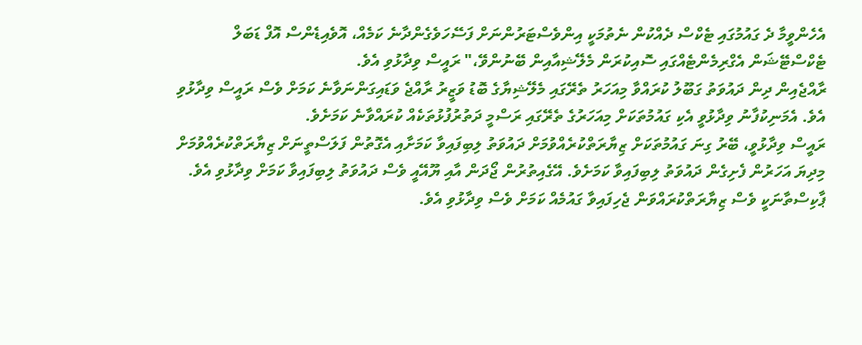އެހެންވީމާ ދެ ގައުމުގައި ޓެކްސް ދެއްކުން ނެތުމަކީ އިންވެސްޓަރުންނަށް ފަސޭހަވެގެންދާނެ ކަމެއް، އޮވެއިޑެންސް އޮފް ޑަބަލް ޓެކްސްޓޭޝަން އެގްރިމެންޓެއްގައި ސޮއިކުރަން މެލޭޝިއާއިން ބޭނުންވޭ،" ރައީސް ވިދާޅުވި އެވެ.
ރާއްޖެއިން ދިން ދައުވަތު ގަބޫލު ކުރައްވާ މިއަހަރު ތެރޭގައި މެލޭޝިޔާގެ ބޮޑު ވަޒީރު ރާއްޖެ ވަޑައިގަންނަވާނެ ކަމަށް ވެސް ރައީސް ވިދާޅުވި އެވެ. އެމަނިކުފާނު ވިދާޅުވީ އެކި ގައުމުތަކަށް މިއަހަރުގެ ތެރޭގައި ރަސްމީ ދަތުރުފުޅުތަކެއް ކުރައްވާނެ ކަމަށެވެ.
ރައީސް ވިދާޅުވީ، ބޭރު ގިނަ ގައުމުތަކަށް ޒިޔާރަތްކުރެއްވުމަށް ދައުވަތު ލިބިފައިވާ ކަމަށާއި އެގޮތުން ފަލަސްތީނަށް ޒިޔާރަތްކުރެއްވުމަށް މިދިޔަ އަހަރުން ފެށިގެން ދައުވަތު ލިބިފައިވާ ކަމަށެވެ. އޭގެއިތުރުން ޖޯދަން އާއި ޔޫއޭއީ ވެސް ދައުވަތު ލިބިފައިވާ ކަމަށް ވިދާޅުވި އެވެ. ޕާކިސްތާނަކީ ވެސް ޒިޔާރަތްކުރައްވަން ޖެހިފައިވާ ގައުމެއް ކަމަށް ވެސް ވިދާޅުވި އެވެ.